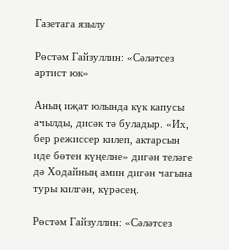Газетага язылу

Рөстәм Гайзуллин: «Сәләтсез артист юк»

Аның иҗат юлында күк капусы ачылды, дисәк тә буладыр. «Их, бер режиссер килеп, актарсын иде бөтен күңелне» дигән теләге дә Ходайның амин дигән чагына туры килгән, күрәсең.

Рөстәм Гайзуллин: «Сәләтсез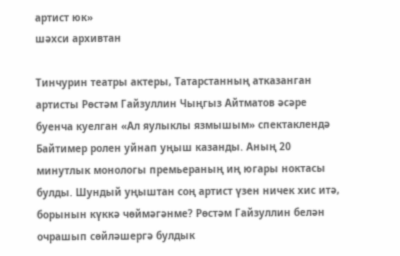артист юк»
шәхси архивтан

Тинчурин театры актеры, Татарстанның атказанган артисты Рөстәм Гайзуллин Чыңгыз Айтматов әсәре буенча куелган «Ал яулыклы язмышым» спектаклендә Байтимер ролен уйнап уңыш казанды. Аның 20 минутлык монологы премьераның иң югары ноктасы булды. Шундый уңыштан соң артист үзен ничек хис итә, борынын күккә чөймәгәнме? Рөстәм Гайзуллин белән очрашып сөйләшергә булдык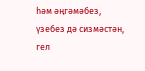һәм әңгәмәбез, үзебез дә сизмәстән, гел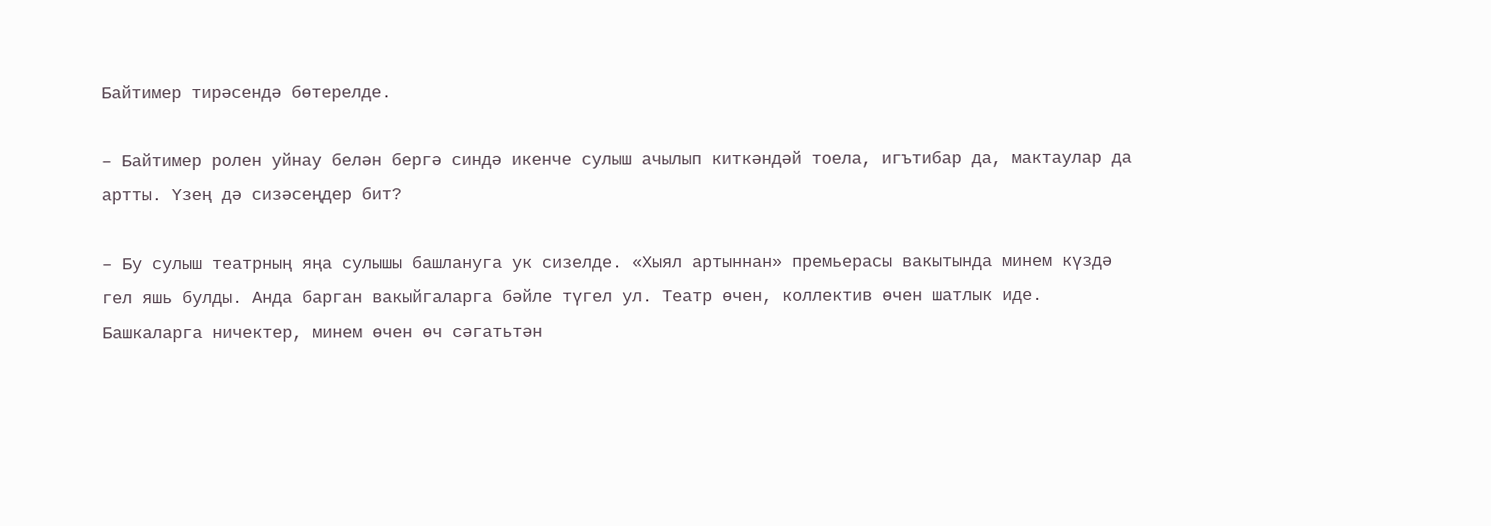Байтимер тирәсендә бөтерелде.

– Байтимер ролен уйнау белән бергә синдә икенче сулыш ачылып киткәндәй тоела, игътибар да, мактаулар да артты. Үзең дә сизәсеңдер бит?

– Бу сулыш театрның яңа сулышы башлануга ук сизелде. «Хыял артыннан» премьерасы вакытында минем күздә гел яшь булды. Анда барган вакыйгаларга бәйле түгел ул. Театр өчен, коллектив өчен шатлык иде. Башкаларга ничектер, минем өчен өч сәгатьтән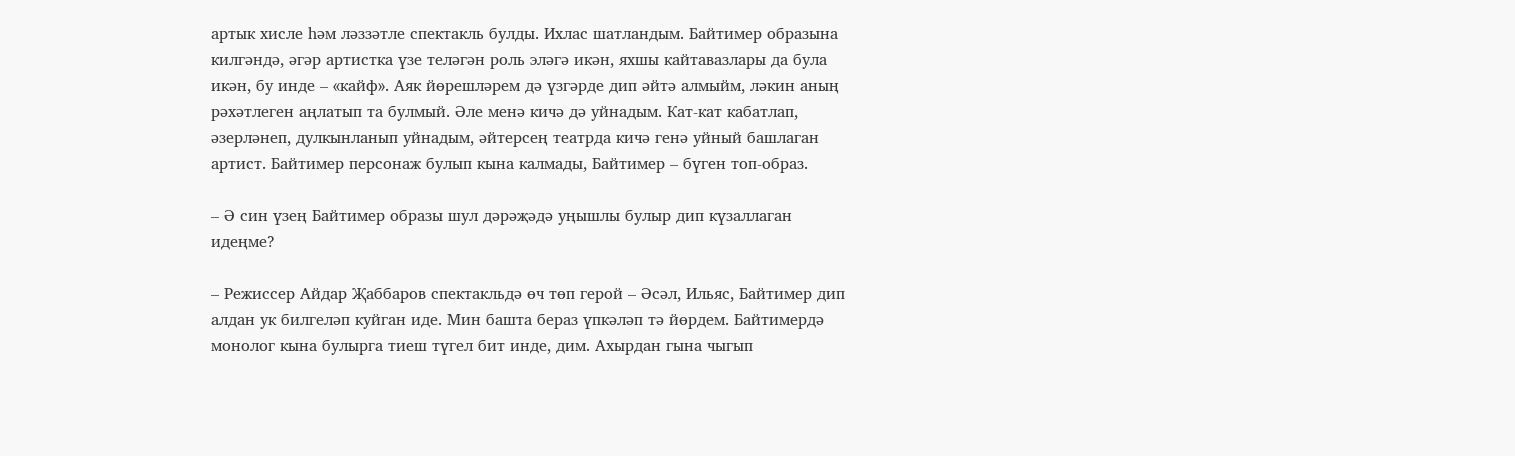артык хисле һәм ләззәтле спектакль булды. Ихлас шатландым. Байтимер образына килгәндә, әгәр артистка үзе теләгән роль эләгә икән, яхшы кайтавазлары да була икән, бу инде – «кайф». Аяк йөрешләрем дә үзгәрде дип әйтә алмыйм, ләкин аның рәхәтлеген аңлатып та булмый. Әле менә кичә дә уйнадым. Кат-кат кабатлап, әзерләнеп, дулкынланып уйнадым, әйтерсең театрда кичә генә уйный башлаган артист. Байтимер персонаж булып кына калмады, Байтимер – бүген топ-образ.

– Ә син үзең Байтимер образы шул дәрәҗәдә уңышлы булыр дип күзаллаган идеңме?

– Режиссер Айдар Җаббаров спектакльдә өч төп герой – Әсәл, Ильяс, Байтимер дип алдан ук билгеләп куйган иде. Мин башта бераз үпкәләп тә йөрдем. Байтимердә монолог кына булырга тиеш түгел бит инде, дим. Ахырдан гына чыгып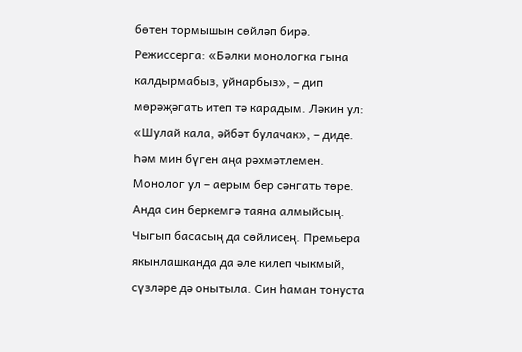бөтен тормышын сөйләп бирә. Режиссерга: «Бәлки монологка гына калдырмабыз, уйнарбыз», – дип мөрәҗәгать итеп тә карадым. Ләкин ул: «Шулай кала, әйбәт булачак», – диде. Һәм мин бүген аңа рәхмәтлемен. Монолог ул – аерым бер сәнгать төре. Анда син беркемгә таяна алмыйсың. Чыгып басасың да сөйлисең. Премьера якынлашканда да әле килеп чыкмый, сүзләре дә онытыла. Син һаман тонуста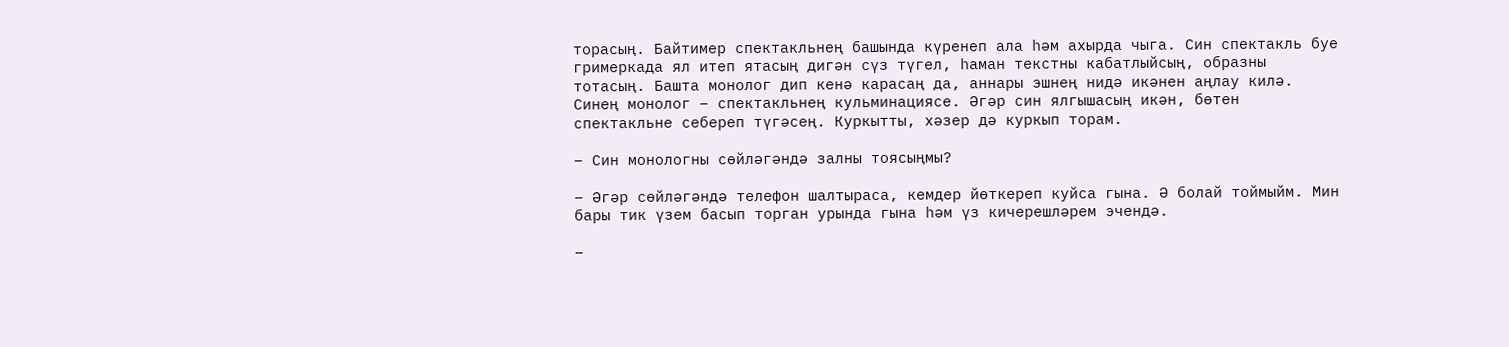торасың. Байтимер спектакльнең башында күренеп ала һәм ахырда чыга. Син спектакль буе гримеркада ял итеп ятасың дигән сүз түгел, һаман текстны кабатлыйсың, образны тотасың. Башта монолог дип кенә карасаң да, аннары эшнең нидә икәнен аңлау килә. Синең монолог – спектакльнең кульминациясе. Әгәр син ялгышасың икән, бөтен спектакльне себереп түгәсең. Куркытты, хәзер дә куркып торам.

– Син монологны сөйләгәндә залны тоясыңмы?

– Әгәр сөйләгәндә телефон шалтыраса, кемдер йөткереп куйса гына. Ә болай тоймыйм. Мин бары тик үзем басып торган урында гына һәм үз кичерешләрем эчендә.

–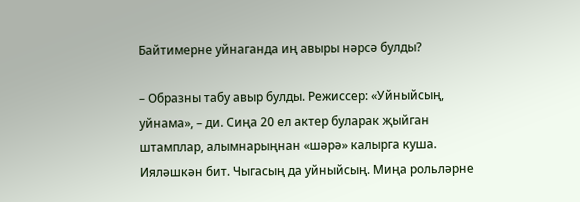Байтимерне уйнаганда иң авыры нәрсә булды?

– Образны табу авыр булды. Режиссер: «Уйныйсың, уйнама», – ди. Сиңа 20 ел актер буларак җыйган штамплар, алымнарыңнан «шәрә» калырга куша. Ияләшкән бит. Чыгасың да уйныйсың. Миңа рольләрне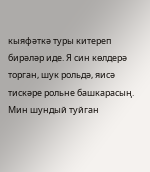кыяфәткә туры китереп бирәләр иде. Я син көлдерә торган, шук рольдә, яисә тискәре рольне башкарасың. Мин шундый туйган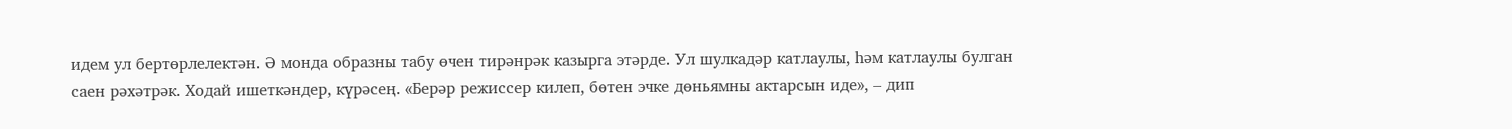идем ул бертөрлелектән. Ә монда образны табу өчен тирәнрәк казырга этәрде. Ул шулкадәр катлаулы, һәм катлаулы булган саен рәхәтрәк. Ходай ишеткәндер, күрәсең. «Берәр режиссер килеп, бөтен эчке дөньямны актарсын иде», – дип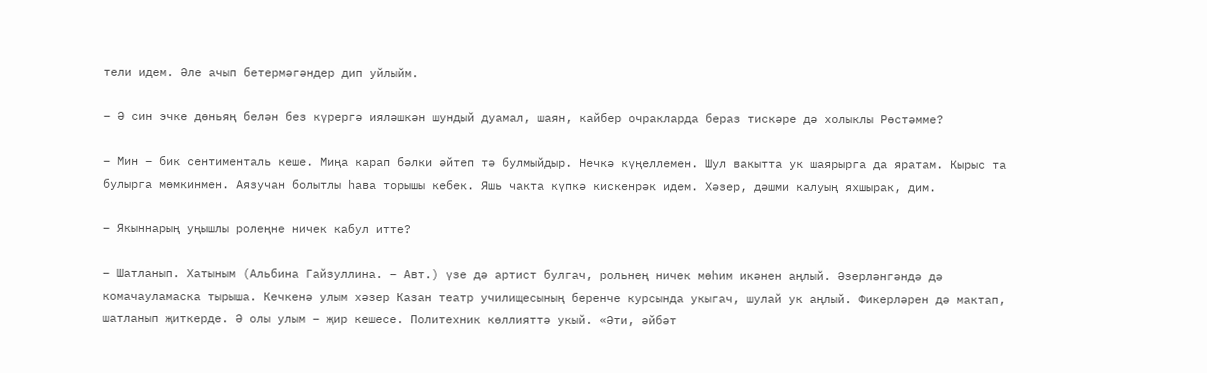тели идем. Әле ачып бетермәгәндер дип уйлыйм.

– Ә син эчке дөньяң белән без күрергә ияләшкән шундый дуамал, шаян, кайбер очракларда бераз тискәре дә холыклы Рөстәмме?

– Мин – бик сентименталь кеше. Миңа карап бәлки әйтеп тә булмыйдыр. Нечкә күңеллемен. Шул вакытта ук шаярырга да яратам. Кырыс та булырга мөмкинмен. Аязучан болытлы һава торышы кебек. Яшь чакта күпкә кискенрәк идем. Хәзер, дәшми калуың яхшырак, дим.

– Якыннарың уңышлы ролеңне ничек кабул итте?

– Шатланып. Хатыным (Альбина Гайзуллина. – Авт.) үзе дә артист булгач, рольнең ничек мөһим икәнен аңлый. Әзерләнгәндә дә комачауламаска тырыша. Кечкенә улым хәзер Казан театр училищесының беренче курсында укыгач, шулай ук аңлый. Фикерләрен дә мактап, шатланып җиткерде. Ә олы улым – җир кешесе. Политехник көллияттә укый. «Әти, әйбәт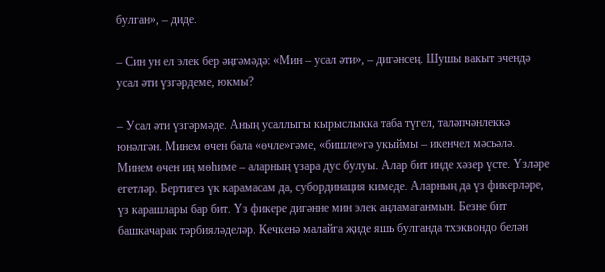булган», – диде.

– Син ун ел элек бер әңгәмәдә: «Мин – усал әти», – дигәнсең. Шушы вакыт эчендә усал әти үзгәрдеме, юкмы?

– Усал әти үзгәрмәде. Аның усаллыгы кырыслыкка таба түгел, таләпчәнлеккә юнәлгән. Минем өчен бала «өчле»гәме, «бишле»гә укыймы – икенчел мәсьәлә. Минем өчен иң мөһиме – аларның үзара дус булуы. Алар бит инде хәзер үсте. Үзләре егетләр. Бертигез үк карамасам да, субординация кимеде. Аларның да үз фикерләре, үз карашлары бар бит. Үз фикере дигәнне мин элек аңламаганмын. Безне бит башкачарак тәрбияләделәр. Кечкенә малайга җиде яшь булганда тхэквондо белән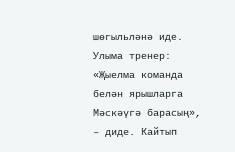шөгыльләнә иде. Улыма тренер: «Җыелма команда белән ярышларга Мәскәүгә барасың», – диде. Кайтып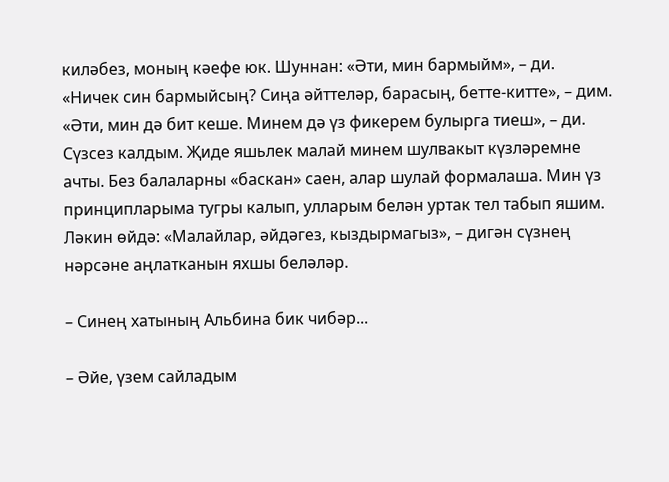киләбез, моның кәефе юк. Шуннан: «Әти, мин бармыйм», – ди. «Ничек син бармыйсың? Сиңа әйттеләр, барасың, бетте-китте», – дим. «Әти, мин дә бит кеше. Минем дә үз фикерем булырга тиеш», – ди. Сүзсез калдым. Җиде яшьлек малай минем шулвакыт күзләремне ачты. Без балаларны «баскан» саен, алар шулай формалаша. Мин үз принципларыма тугры калып, улларым белән уртак тел табып яшим. Ләкин өйдә: «Малайлар, әйдәгез, кыздырмагыз», – дигән сүзнең нәрсәне аңлатканын яхшы беләләр.

– Синең хатының Альбина бик чибәр...

– Әйе, үзем сайладым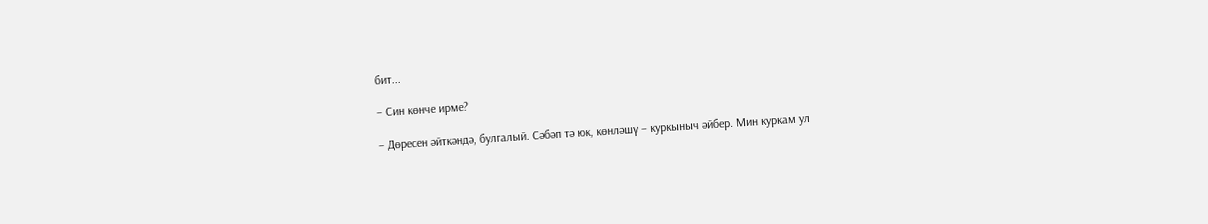бит...

– Син көнче ирме?

– Дөресен әйткәндә, булгалый. Сәбәп тә юк, көнләшү – куркыныч әйбер. Мин куркам ул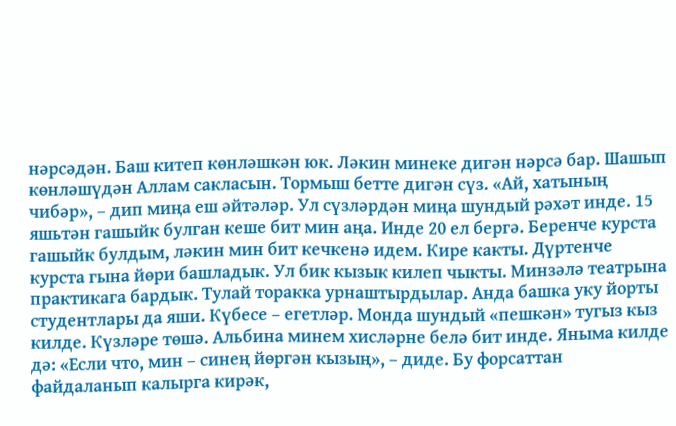нәрсәдән. Баш китеп көнләшкән юк. Ләкин минеке дигән нәрсә бар. Шашып көнләшүдән Аллам сакласын. Тормыш бетте дигән сүз. «Ай, хатының чибәр», – дип миңа еш әйтәләр. Ул сүзләрдән миңа шундый рәхәт инде. 15 яшьтән гашыйк булган кеше бит мин аңа. Инде 20 ел бергә. Беренче курста гашыйк булдым, ләкин мин бит кечкенә идем. Кире какты. Дүртенче курста гына йөри башладык. Ул бик кызык килеп чыкты. Минзәлә театрына практикага бардык. Тулай торакка урнаштырдылар. Анда башка уку йорты студентлары да яши. Күбесе – егетләр. Монда шундый «пешкән» тугыз кыз килде. Күзләре төшә. Альбина минем хисләрне белә бит инде. Яныма килде дә: «Если что, мин – синең йөргән кызың», – диде. Бу форсаттан файдаланып калырга кирәк,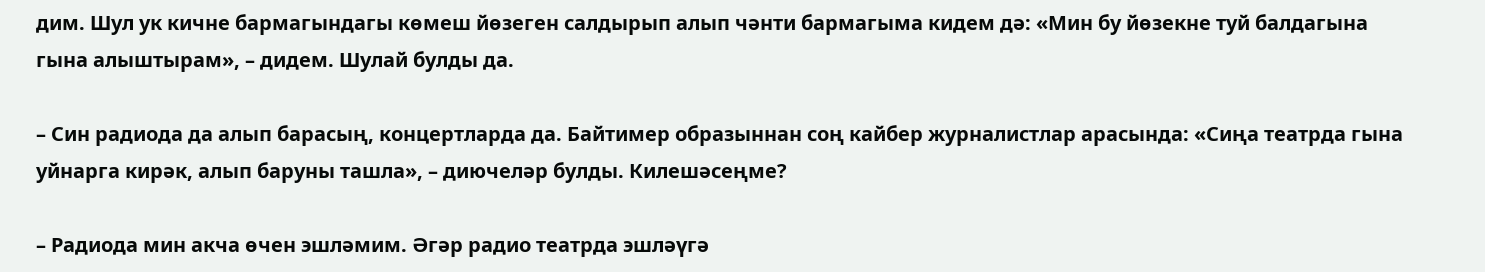дим. Шул ук кичне бармагындагы көмеш йөзеген салдырып алып чәнти бармагыма кидем дә: «Мин бу йөзекне туй балдагына гына алыштырам», – дидем. Шулай булды да.

– Син радиода да алып барасың, концертларда да. Байтимер образыннан соң кайбер журналистлар арасында: «Сиңа театрда гына уйнарга кирәк, алып баруны ташла», – диючеләр булды. Килешәсеңме?

– Радиода мин акча өчен эшләмим. Әгәр радио театрда эшләүгә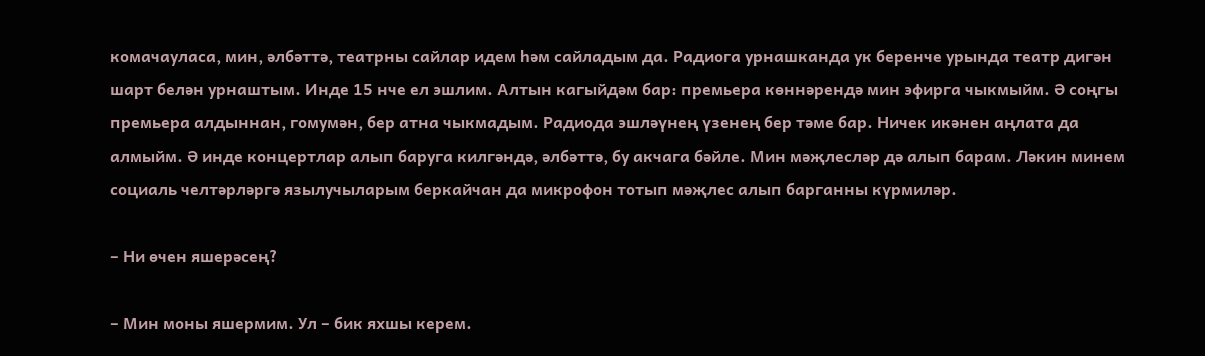комачауласа, мин, әлбәттә, театрны сайлар идем һәм сайладым да. Радиога урнашканда ук беренче урында театр дигән шарт белән урнаштым. Инде 15 нче ел эшлим. Алтын кагыйдәм бар: премьера көннәрендә мин эфирга чыкмыйм. Ә соңгы премьера алдыннан, гомумән, бер атна чыкмадым. Радиода эшләүнең үзенең бер тәме бар. Ничек икәнен аңлата да алмыйм. Ә инде концертлар алып баруга килгәндә, әлбәттә, бу акчага бәйле. Мин мәҗлесләр дә алып барам. Ләкин минем социаль челтәрләргә язылучыларым беркайчан да микрофон тотып мәҗлес алып барганны күрмиләр.

– Ни өчен яшерәсең?

– Мин моны яшермим. Ул – бик яхшы керем.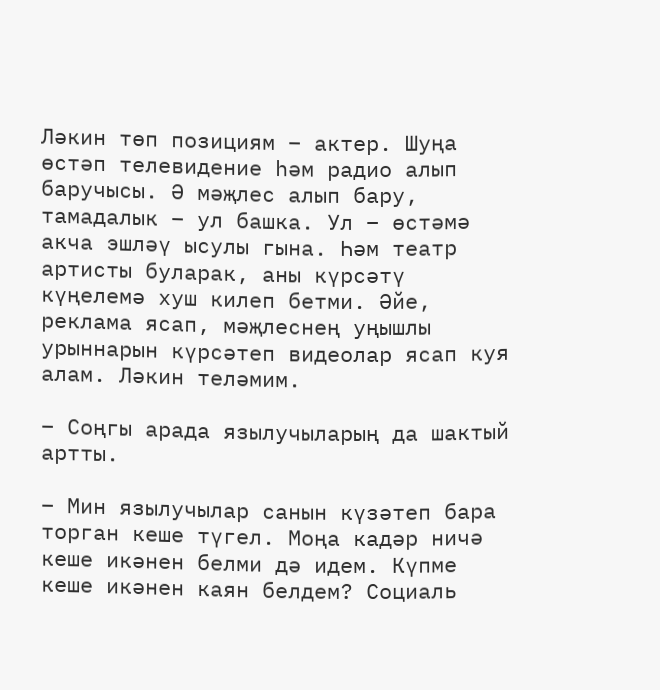Ләкин төп позициям – актер. Шуңа өстәп телевидение һәм радио алып баручысы. Ә мәҗлес алып бару, тамадалык – ул башка. Ул – өстәмә акча эшләү ысулы гына. Һәм театр артисты буларак, аны күрсәтү күңелемә хуш килеп бетми. Әйе, реклама ясап, мәҗлеснең уңышлы урыннарын күрсәтеп видеолар ясап куя алам. Ләкин теләмим.

– Соңгы арада язылучыларың да шактый артты.

– Мин язылучылар санын күзәтеп бара торган кеше түгел. Моңа кадәр ничә кеше икәнен белми дә идем. Күпме кеше икәнен каян белдем? Социаль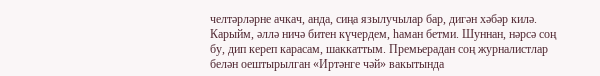челтәрләрне ачкач, анда, сиңа язылучылар бар, дигән хәбәр килә. Карыйм, әллә ничә битен күчердем, һаман бетми. Шуннан, нәрсә соң бу, дип кереп карасам, шаккаттым. Премьерадан соң журналистлар белән оештырылган «Иртәнге чәй» вакытында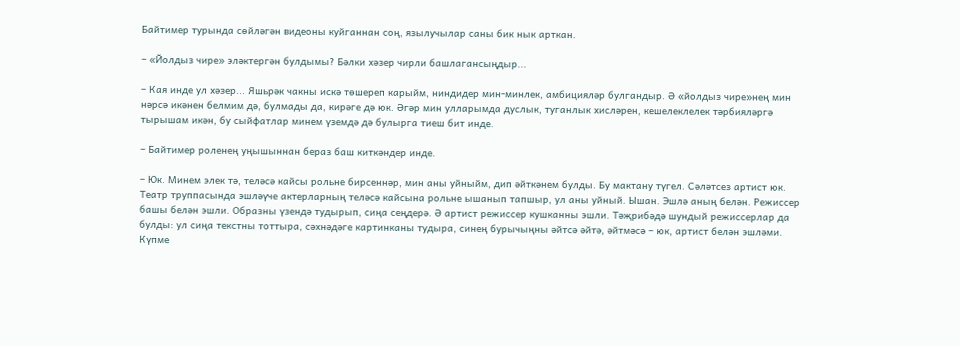Байтимер турында сөйләгән видеоны куйганнан соң, язылучылар саны бик нык арткан.

– «Йолдыз чире» эләктергән булдымы? Бәлки хәзер чирли башлагансыңдыр...

– Кая инде ул хәзер... Яшьрәк чакны искә төшереп карыйм, ниндидер мин-минлек, амбицияләр булгандыр. Ә «йолдыз чире»нең мин нәрсә икәнен белмим дә, булмады да, кирәге дә юк. Әгәр мин улларымда дуслык, туганлык хисләрен, кешелеклелек тәрбияләргә тырышам икән, бу сыйфатлар минем үземдә дә булырга тиеш бит инде.

– Байтимер роленең уңышыннан бераз баш киткәндер инде.

– Юк. Минем элек тә, теләсә кайсы рольне бирсеннәр, мин аны уйныйм, дип әйткәнем булды. Бу мактану түгел. Сәләтсез артист юк. Театр труппасында эшләүче актерларның теләсә кайсына рольне ышанып тапшыр, ул аны уйный. Ышан. Эшлә аның белән. Режиссер башы белән эшли. Образны үзендә тудырып, сиңа сеңдерә. Ә артист режиссер кушканны эшли. Тәҗрибәдә шундый режиссерлар да булды: ул сиңа текстны тоттыра, сәхнәдәге картинканы тудыра, синең бурычыңны әйтсә әйтә, әйтмәсә – юк, артист белән эшләми. Күпме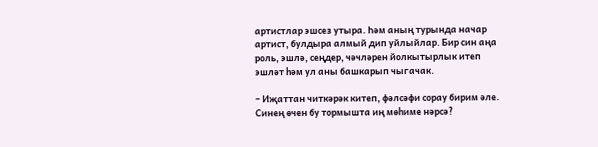артистлар эшсез утыра. Һәм аның турында начар артист, булдыра алмый дип уйлыйлар. Бир син аңа роль, эшлә, сеңдер, чәчләрен йолкытырлык итеп эшләт һәм ул аны башкарып чыгачак.

– Иҗаттан читкәрәк китеп, фәлсәфи сорау бирим әле. Синең өчен бу тормышта иң мөһиме нәрсә?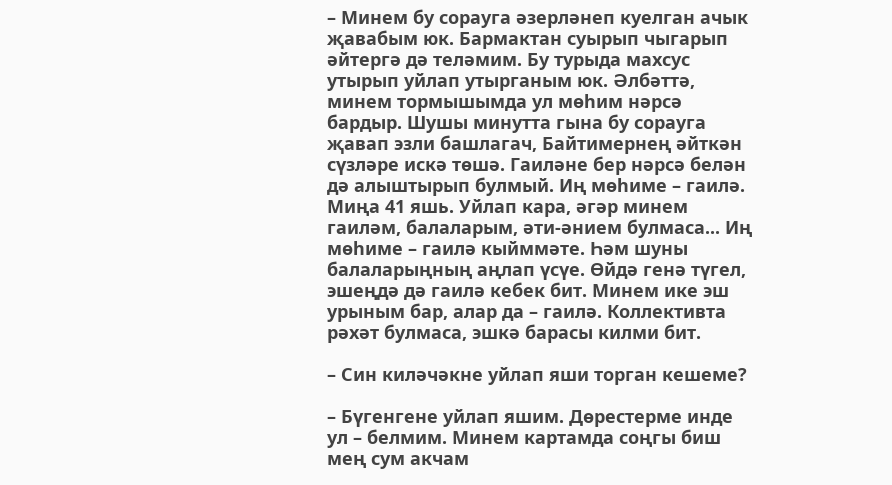– Минем бу сорауга әзерләнеп куелган ачык җавабым юк. Бармактан суырып чыгарып әйтергә дә теләмим. Бу турыда махсус утырып уйлап утырганым юк. Әлбәттә, минем тормышымда ул мөһим нәрсә бардыр. Шушы минутта гына бу сорауга җавап эзли башлагач, Байтимернең әйткән сүзләре искә төшә. Гаиләне бер нәрсә белән дә алыштырып булмый. Иң мөһиме – гаилә. Миңа 41 яшь. Уйлап кара, әгәр минем гаиләм, балаларым, әти-әнием булмаса... Иң мөһиме – гаилә кыйммәте. Һәм шуны балаларыңның аңлап үсүе. Өйдә генә түгел, эшеңдә дә гаилә кебек бит. Минем ике эш урыным бар, алар да – гаилә. Коллективта рәхәт булмаса, эшкә барасы килми бит.

– Син киләчәкне уйлап яши торган кешеме?

– Бүгенгене уйлап яшим. Дөрестерме инде ул – белмим. Минем картамда соңгы биш мең сум акчам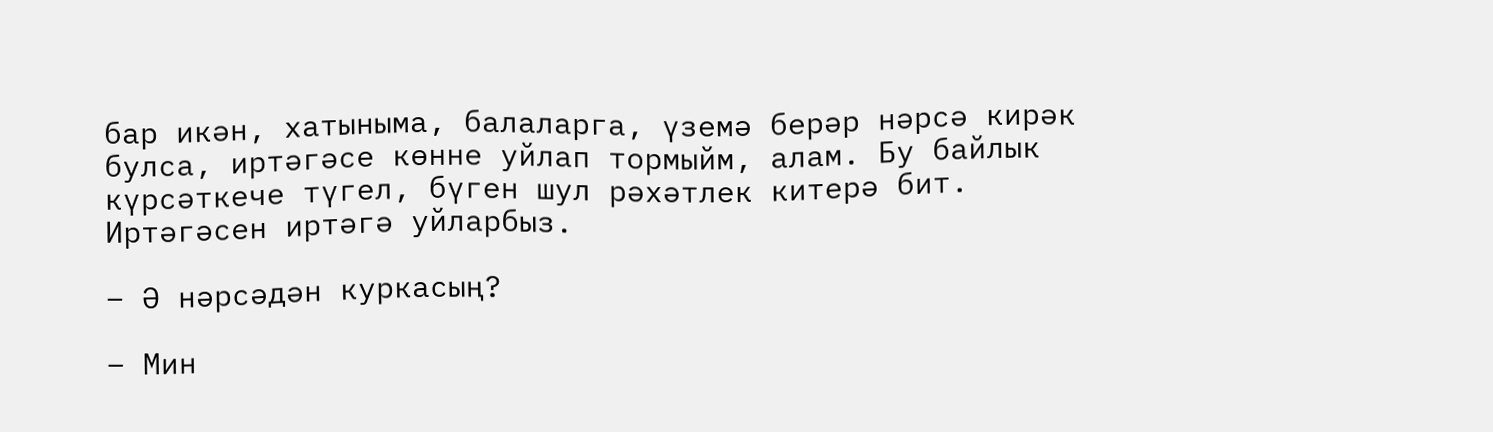бар икән, хатыныма, балаларга, үземә берәр нәрсә кирәк булса, иртәгәсе көнне уйлап тормыйм, алам. Бу байлык күрсәткече түгел, бүген шул рәхәтлек китерә бит. Иртәгәсен иртәгә уйларбыз.

– Ә нәрсәдән куркасың?

– Мин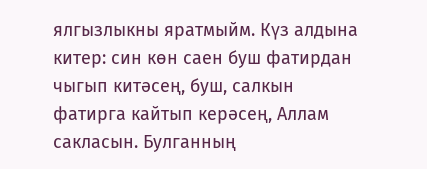ялгызлыкны яратмыйм. Күз алдына китер: син көн саен буш фатирдан чыгып китәсең, буш, салкын фатирга кайтып керәсең, Аллам сакласын. Булганның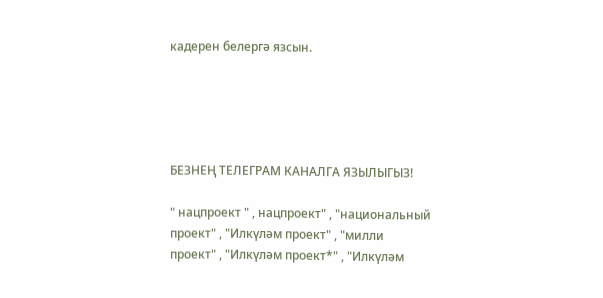кадерен белергә язсын.





БЕЗНЕҢ ТЕЛЕГРАМ КАНАЛГА ЯЗЫЛЫГЫЗ!

" нацпроект " , нацпроект" , "национальный проект" , "Илкүләм проект" , "милли проект" , "Илкүләм проект*" , "Илкүләм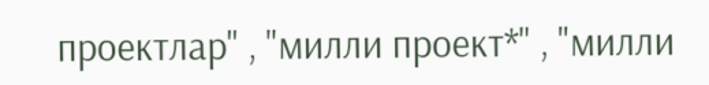проектлар" , "милли проект*" , "милли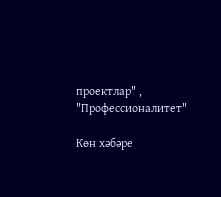проектлар" , "Профессионалитет"

Көн хәбәре